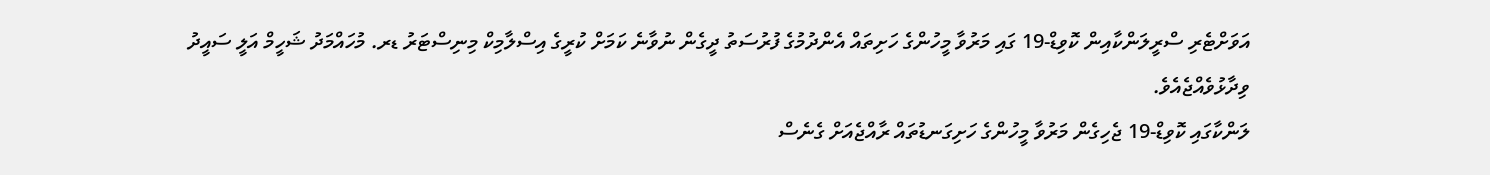އަވަށްޓެރި ސްރީލަންކާއިން ކޮވިޑް-19 ގައި މަރުވާ މީހުންގެ ހަށިތައް އެންދުމުގެ ފުރުސަތު ދީގެން ނުވާނެ ކަމަށް ކުރީގެ އިސްލާމިކް މިނިސްޓަރު ޑރ. މުހައްމަދު ޝަހީމް އަލީ ސައީދު ވިދާޅުވެއްޖެއެވެ.
ލަންކާގައި ކޮވިޑް-19 ޖެހިގެން މަރުވާ މީހުންގެ ހަށިގަނޑުތައް ރާއްޖެއަށް ގެނެސް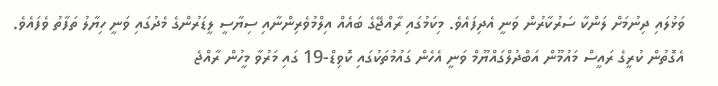ވަޅުލައި ދިނުމަށް ލަންކާ ސަރުކާރުން ވަނީ އެދިފައެވެ. މިކަމުގައި ރާއްޖޭގެ ބައެއް އިލްމުވެރިންނާއި ސިޔާސީ ލީޑަރުންގެ މެދުގައި ވަނީ ހިޔާލު ތަފާތު ވެފައެވެ. އެގޮތުން ކުރީގެ ރައީސް މައުމޫން އަބްދުލްގައްޔޫމް ވަނީ އެހެން ގައުމުތަކުގައި ކޮވިޑް-19 ގައި މަރުވާ މީހުން ރާއްޖެ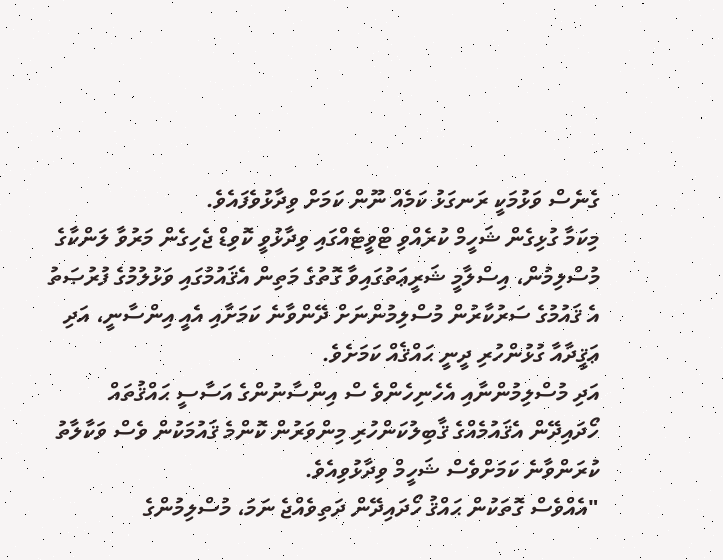ގެނެސް ވަޅުމަކީ ރަނގަޅު ކަމެއް ނޫން ކަމަށް ވިދާޅުވެފައެވެ.
މިކަމާ ގުޅިގެން ޝަހީމް ކުރެއްވި ޓްވީޓެއްގައި ވިދާޅުވީ ކޮވިޑް ޖެހިގެން މަރުވާ ލަންކާގެ މުސްލިމުން، އިސްލާމީ ޝަރީޢަތުގައިވާ ގޮތުގެ މަތިން އެޤައުމުގައި ވަޅުލުމުގެ ފުރުޞަތު އެ ޤައުމުގެ ސަރުކާރުން މުސްލިމުންނަށް ދޭންވާނެ ކަމަށާއި އެއީ އިންސާނީ، އަދި ޢަޤީދާއާ ގުޅުންހުރި ދީނީ ޙައްޤެއް ކަމަށެވެ.
އަދި މުސްލިމުންނާއި އެހެނިހެންވެ ސް އިންސާނުންގެ އަސާސީ ޙައްޤުތައް ހޯދައިދޭން އެޤައުމެއްގެ ޤާބިލުކަންހުރި މިންވަރުން ކޮންމެ ޤައުމަކުން ވެސް ވަކާލާތު ކުރަންވާނެ ކަމަށްވެސް ޝަހީމް ވިދާޅުވިއެވެ.
"އެއްވެސް ގޮތަކުން ޙައްޤު ހޯދައިދޭން ދަތިވެއްޖެ ނަމަ، މުސްލިމުންގެ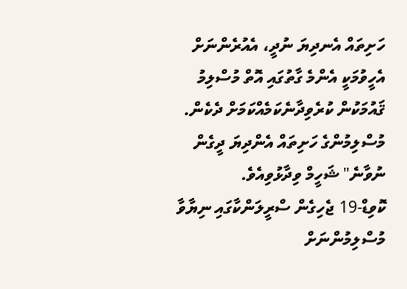ހަށިތައް އެނދިޔަ ނުދީ، އެއުރެންނަށް އެހީވުމަކީ އެންމެ ގާތުގައި އޮތް މުސްލިމު ޤައުމަކުން ކުރެވިދާނެކަމެއްކަމަށް ދެކެން. މުސްލިމުންގެ ހަށިތައް އެންދިޔަ ދީގެން ނުވާނެ" ޝަހީމް ވިދާޅުވިއެވެ.
ކޮވިޑް-19 ޖެހިގެން ސްރީލަންކާގައި ނިޔާވާ މުސްލިމުންނަށް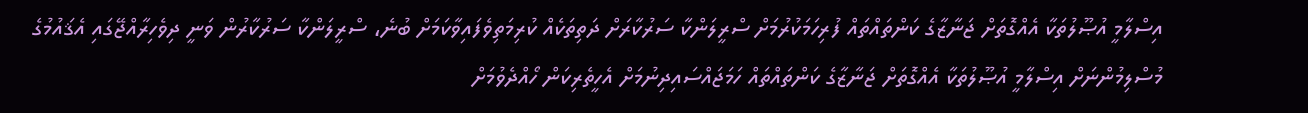އިސްލާމީ އުޞޫލުތަކާ އެއްގޮތަށް ޖަނާޒާގެ ކަންތައްތައް ފުރިހަމަކުރުމަށް ސްރީލަންކާ ސަރުކާރަށް ދަތިތަކެއް ކުރިމަތިވެފައިވާކަމަށް ބުނެ، ސްރީލަންކާ ސަރުކާރުން ވަނީ ދިވެހިރާއްޖޭގައި އެޤައުމުގެ މުސްލިމުންނަށް އިސްލާމީ އުޞޫލުތަކާ އެއްގޮތަށް ޖަނާޒާގެ ކަންތައްތައް ހަމަޖައްސައިދިނުމަށް އެހީތެރިކަން ހޯއްދެވުމަށް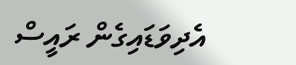އެދިވަޑައިގެން ރައީސް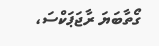ގޯތާބަޔަ ރާޖަޕަކްސަ،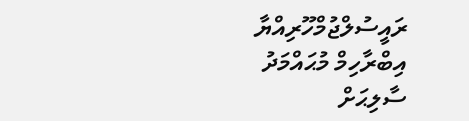ރައީސުލްޖުމްހޫރިއްޔާ އިބްރާހިމް މުޙައްމަދު ސާލިޙަށް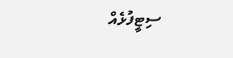ސިޓީފުޅެއް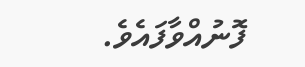ފޮނުއްވާފައެވެ.